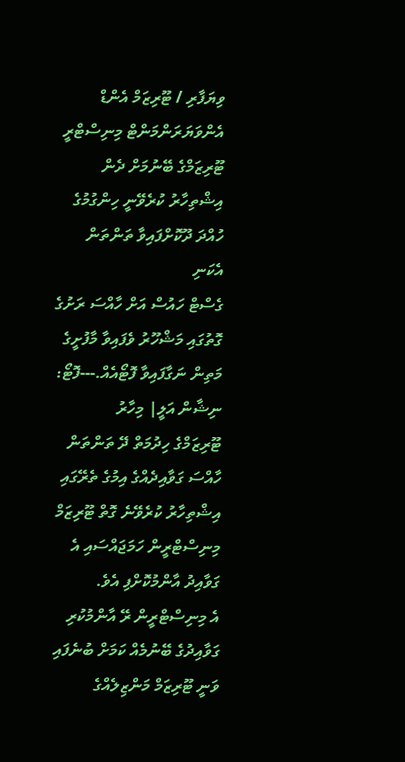ވިޔަފާރި / ޓޫރިޒަމް އެންޑް އެންވަޔަރަންމަންޓް މިނިސްޓްރީ
ޓޫރިޒަމްގެ ބޭނުމަށް ދެން އިޝްތިހާރު ކުރެވޭނީ ހިންގުމުގެ ހުއްދަ ދޫކޮށްފައިވާ ތަންތަން އެކަނި
ގެސްޓް ހައުސް އަށް ހާއްސަ ރަށުގެ ގޮތުގައި މަޝްހޫރު ވެފައިވާ މާފުށީގެ މަތިން ނަގާފައިވާ ފޮޓޯއެއް.---ފޮޓޯ: ނިޝާން އަލީ| މިހާރު
ޓޫރިޒަމްގެ ހިދުމަތް ދޭ ތަންތަން ހާއްސަ ގަވާއިދެއްގެ އިމުގެ ތެރޭގައި އިޝްތިހާރު ކުރެވޭނެ ގޮތް ޓޫރިޒަމް މިނިސްޓްރީން ހަމަޖައްސައި އެ ގަވާއިދު އާންމުކޮށްފި އެވެ.
އެ މިނިސްޓްރީން ރޭ އާންމުކުރި ގަވާއިދުގެ ބޭނުމެއް ކަމަށް ބުނެފައި ވަނީ ޓޫރިޒަމް މަންޒިލެއްގެ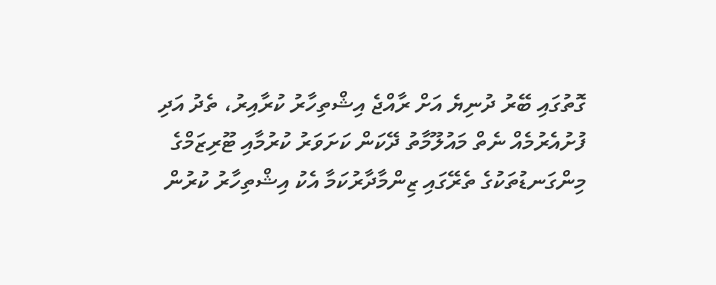ގޮތުގައި ބޭރު ދުނިޔެ އަށް ރާއްޖެ އިޝްތިހާރު ކުރާއިރު، ތެދު އަދި ފުށުއެރުމެއް ނެތް މައުލޫމާތު ދޭކަން ކަށަވަރު ކުރުމާއި ޓޫރިޒަމްގެ މިންގަނޑުތަކުގެ ތެރޭގައި ޒިންމާދާރުކަމާ އެކު އިޝްތިހާރު ކުރުން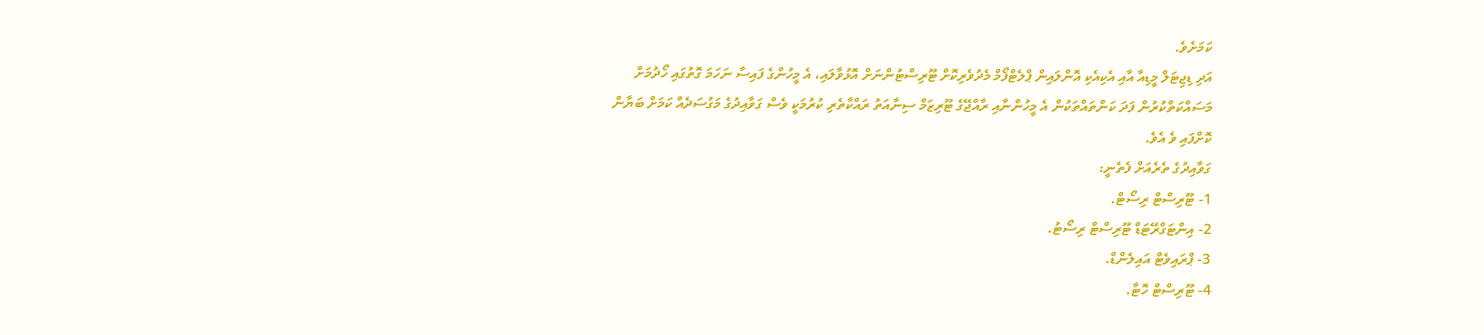ކަމަށެވެ.
އަދި ޑިޖިޓަލް މީޑިއާ އާއި އެކިއެކި އޮންލައިން ޕްލެޓްފޯމް މެދުވެރިކޮށް ޓޫރިސްޓުންނަށް އޮޅުވާލައި، އެ މީހުންގެ ފައިސާ ނަހަމަ ގޮތުގައި ހޯދުމަށް މަސައްކަތްކުރުން ފަދަ ކަންތައްތަކުން އެ މީހުންނާއި ރާއްޖޭގެ ޓޫރިޒަމް ސިނާއަތު ރައްކާތެރި ކުރުމަކީ ވެސް ގަވާއިދުގެ މަގުސަދެއް ކަމަށް ބަޔާން ކޮށްފައި ވެ އެވެ.
ގަވާއިދުގެ ތެރެއަށް ފެތެނީ:
1- ޓޫރިސްޓް ރިސޯޓް.
2- އިންޓަގްރޭޓަޑް ޓޫރިސްޓް ރިސޯޓު.
3- ޕްރައިވެޓް އައިލެންޑް.
4- ޓޫރިސްޓް ހޮޓާ.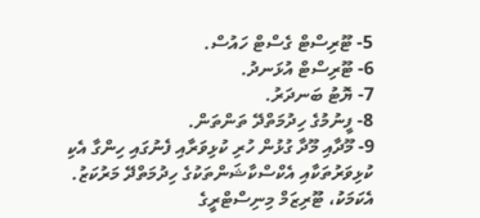5- ޓޫރިސްޓް ގެސްޓް ހައުސް.
6- ޓޫރިސްޓް އުޅަނދު.
7- ޔޮޓު ބަނދަރު.
8- ފީނުމުގެ ހިދުމަތްދޭ ތަންތަން.
9- މޫދާއި މޫދާ ގުޅުން ހުރި ކުޅިވަރާއި ފެނުގައި ހިންގާ އެކި ކުޅިވަރުތަކާއި އެކްސްކާޝަންތަކުގެ ހިދުމަތްދޭ މަރުކަޒު.
އެކަމަކު، ޓޫރިޒަމް މިނިސްޓްރީގެ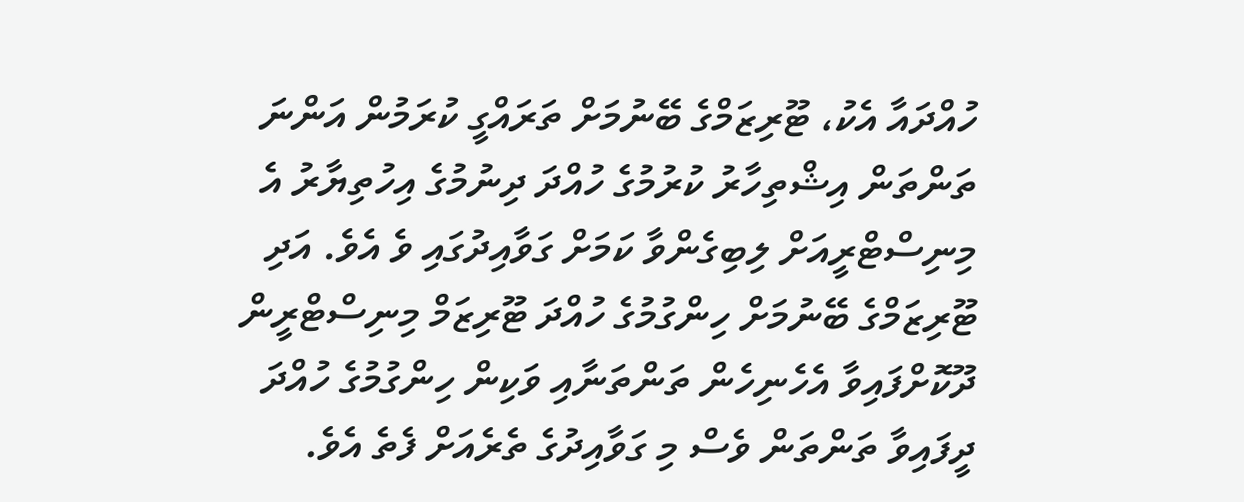ހުއްދައާ އެކު، ޓޫރިޒަމްގެ ބޭނުމަށް ތަރައްގީ ކުރަމުން އަންނަ ތަންތަން އިޝްތިހާރު ކުރުމުގެ ހުއްދަ ދިނުމުގެ އިހުތިޔާރު އެ މިނިސްޓްރީއަށް ލިބިގެންވާ ކަމަށް ގަވާއިދުގައި ވެ އެވެ. އަދި ޓޫރިޒަމްގެ ބޭނުމަށް ހިންގުމުގެ ހުއްދަ ޓޫރިޒަމް މިނިސްޓްރީން ދޫކޮށްފައިވާ އެހެނިހެން ތަންތަނާއި ވަކިން ހިންގުމުގެ ހުއްދަ ދީފައިވާ ތަންތަން ވެސް މި ގަވާއިދުގެ ތެރެއަށް ފެތެ އެވެ.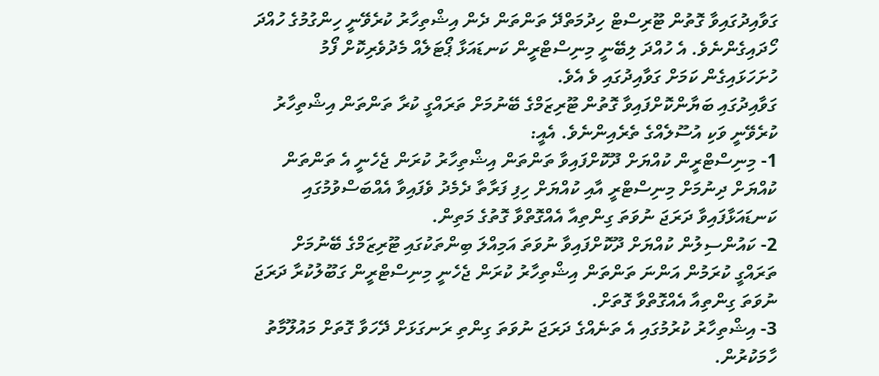ގަވާއިދުގައިވާ ގޮތުން ޓޫރިސްޓް ހިދުމަތްދޭ ތަންތަން ދެން އިޝްތިހާރު ކުރެވޭނީ ހިންގުމުގެ ހުއްދަ ހޯދައިގެންނެވެ. އެ ހުއްދަ ލިބޭނީ މިނިސްޓްރީން ކަނޑައަޅާ ޕޯޓަލެއް މެދުވެރިކޮށް ފޯމު ހުށަހަޅައިގެން ކަމަށް ގަވާއިދުގައި ވެ އެވެ.
ގަވާއިދުގައި ބަޔާންކޮށްފައިވާ ގޮތުން ޓޫރިޒަމްގެ ބޭނުމަށް ތަރައްގީ ކުރާ ތަންތަން އިޝްތިހާރު ކުރެވޭނީ ވަކި އުސޫލެއްގެ ތެރެއިންނެވެ. އެއީ:
1- މިނިސްޓްރީން ކުއްޔަށް ދޫކޮށްފައިވާ ތަންތަން އިޝްތިހާރު ކުރަން ޖެހެނީ އެ ތަންތަން ކުއްޔަށް ދިނުމަށް މިނިސްޓްރީ އާއި ކުއްޔަށް ހިފި ފަރާތާ ދެމެދު ވެފައިވާ އެއްބަސްވުމުގައި ކަނޑައަޅާފައިވާ ދަރަޖަ ނުވަތަ ގިންތިއާ އެއްގޮތްވާ ގޮތުގެ މަތިން.
2- ކައުންސިލުން ކުއްޔަށް ދޫކޮށްފައިވާ ނުވަތަ އަމިއްލަ ބިންތަކުގައި ޓޫރިޒަމްގެ ބޭނުމަށް ތަރައްގީ ކުރަމުން އަންނަ ތަންތަން އިޝްތިހާރު ކުރަން ޖެހެނީ މިނިސްޓްރީން ގަބޫލުކުރާ ދަރަޖަ ނުވަތަ ގިންތިއާ އެއްގޮތްވާ ގޮތަށް.
3- އިޝްތިހާރު ކުރުމުގައި އެ ތަނެއްގެ ދަރަޖަ ނުވަތަ ގިންތި ރަނގަޅަށް ދޭހަވާ ގޮތަށް މައުލޫމާތު ހާމަކުރުން.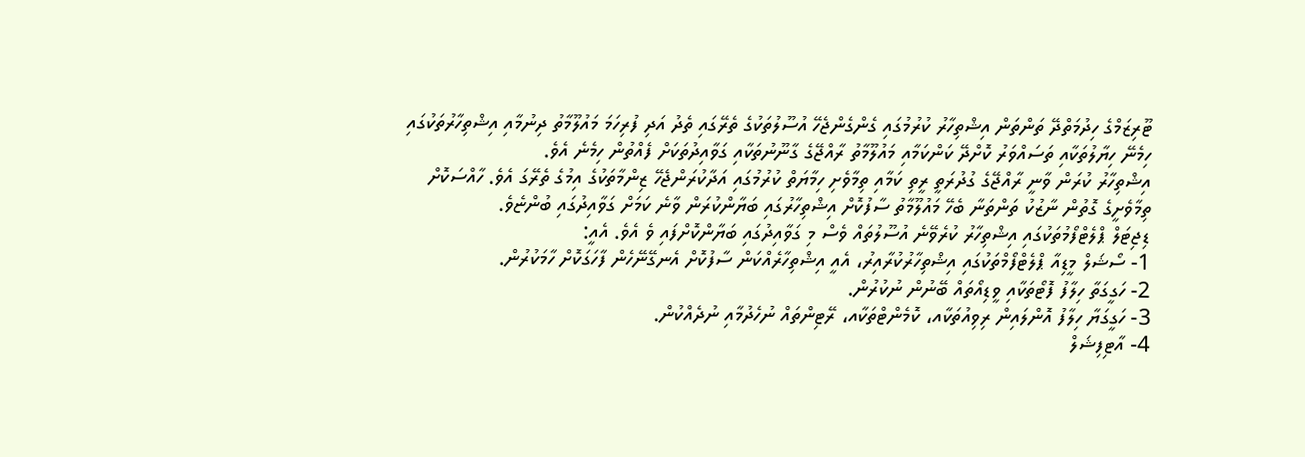ޓޫރިޒަމްގެ ހިދުމަތްދޭ ތަންތަން އިޝްތިހާރު ކުރުމުގައި ގެންގެންޖެހޭ އުސޫލުތަކުގެ ތެރޭގައި ތެދު އަދި ފުރިހަމަ މައުލޫމާތު ދިނުމާއި އިޝްތިހާރުތަކުގައި ހިމެނޭ ހިޔާލުތަކާއި ތަސައްވަރު ކޮށްދޭ ކަންކަމާއި މައުލޫމާތު ރާއްޖޭގެ ގާނޫނުތަކާއި ގަވާއިދުތަކަށް ފެއްތުން ހިމެނެ އެވެ.
އިޝްތިހާރު ކުރަން ވާނީ ރާއްޖޭގެ ގުދުރަތީ ރީތި ކަމާއި ތިމާވެށި ހިމާޔަތް ކުރުމުގައި އަދާކުރަންޖެހޭ ޒިންމާތަކުގެ އިމުގެ ތެރޭގަ އެވެ. ހާއްސަކޮށް ތިމާވެށީގެ ގޮތުން ނާޒުކު ތަންތަނާ ބެހޭ މައުލޫމާތު ސާފުކޮށް އިޝްތިހާރުގައި ބަޔާންކުރަން ވާނެ ކަމަށް ގަވާއިދުގައި ބުންޏެވެ.
ޑިޖިޓަލް ޕްލެޓްފޯމުތަކުގައި އިޝްތިހާރު ކުރެވޭނެ އުސޫލުތައް ވެސް މި ގަވާއިދުގައި ބަޔާންކޮށްފައި ވެ އެވެ. އެއީ:
1- ސޯޝަލް މީޑިއާ ޕްލެޓްފޯމްތަކުގައި އިޝްތިހާރުކުރާއިރު، އެއީ އިޝްތިހާރެއްކަން ސާފުކޮށް އެނގޭނޭހެން ފާހަގަކޮށް ހާމަކުރުން.
2- ހަގީގަތާ ހިލާފު ފޮޓޯތަކާއި ވީޑިއޯތައް ބޭނުން ނުކުރުން.
3- ހަގީގަޔާ ހިލާފު އޮންލައިން ރިވިއުތަކާއ، ކޮމެންޓްތަކާއ، ރޭޓިންތައް ނުހެދުމާއި ނުދެއްކުން.
4- އާޓިފިޝަލް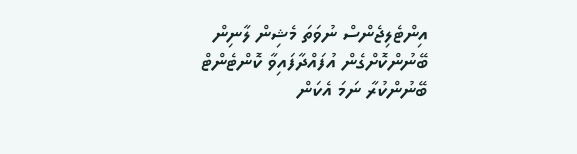އިންޓެލިޖެންސް ނުވަތަ މެޝިން ލާނިން ބޭނުންކޮށްގެން އުފައްދާފައިވާ ކޮންޓެންޓް ބޭނުންކުރާ ނަމަ އެކަން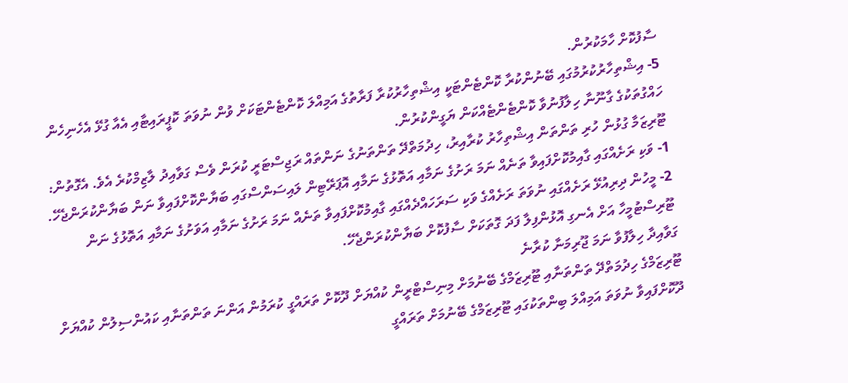ސާފުކޮށް ހާމަކުރުން.
5- އިޝްތިހާރުކުރުމުގައި ބޭނުންކުރާ ކޮންޓެންޓަކީ އިޝްތިހާރުކުރާ ފަރާތުގެ އަމިއްލަ ކޮންޓެންޓަކަށް ވުން ނުވަތަ ކޮޕީރައިޓާއި އެއާ ގުޅޭ އެހެނިހެން ހައްގުތަކުގެ ގާނޫނާ ހިލާފުނުވާ ކޮންޓެންޓެއްކަން ޔަގީންކުރުން.
ޓޫރިޒަމާ ގުޅުން ހުރި ތަންތަން އިޝްތިހާރު ކުރާއިރު، ހިދުމަތްދޭ ތަންތަނުގެ ނަންތައް ރަޖިސްޓަރީ ކުރަން ވެސް ގަވާއިދު ލާޒިމްކުރެ އެވެ. އެގޮތުން:
1- ވަކި ރަށެއްގައި ގާއިމުކޮށްފައިވާ ތަނެއް ނަމަ ރަށުގެ ނަމާއި އަތޮޅުގެ ނަމާއި އޮޕަރޭޓިން ލައިސަންސްގައި ބަޔާންކޮށްފައިވާ ނަން ބަޔާންކުރަންޖެހޭ.
2- މީހުން ދިރިއުޅޭ ރަށެއްގައި ނުވަތަ ރަށެއްގެ ވަކި ސަރަހައްދެއްގައި ގާއިމުކޮށްފައިވާ ތަނެއް ނަމަ ރަށުގެ ނަމާއި އަވަށުގެ ނަމާއި އަތޮޅުގެ ނަން ޓޫރިސްޓުމީހާ އަށް އެނގި އޮޅުންފިލާ ފަދަ ގޮތަކަށް ސާފުކޮށް ބަޔާންކުރަންޖެހޭ.
ގަވާއިދާ ހިލާފުވާ ނަމަ ޖޫރިމަނާ ކުރާނެ
ޓޫރިޒަމްގެ ހިދުމަތްދޭ ތަންތަނާއި ޓޫރިޒަމްގެ ބޭނުމަށް މިނިސްޓްރީން ކުއްޔަށް ދޫކޮށް ތަރައްގީ ކުރަމުން އަންނަ ތަންތަނާއި ކައުންސިލުން ކުއްޔަށް ދޫކޮށްފައިވާ ނުވަތަ އަމިއްލަ ބިންތަކުގައި ޓޫރިޒަމްގެ ބޭނުމަށް ތަރައްގީ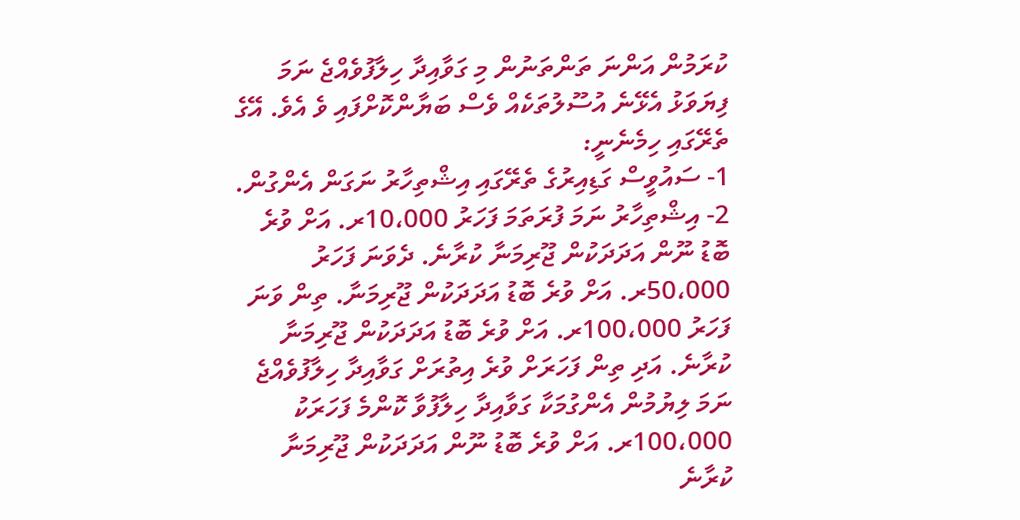ކުރަމުން އަންނަ ތަންތަނުން މި ގަވާއިދާ ހިލާފުވެއްޖެ ނަމަ ފިޔަވަޅު އެޅޭނެ އުސޫލުތަކެއް ވެސް ބަޔާންކޮށްފައި ވެ އެވެ. އޭގެ ތެރޭގައި ހިމެނެނީ:
1- ސައުވީސް ގަޑިއިރުގެ ތެރޭގައި އިޝްތިހާރު ނަގަން އެންގުން.
2- އިޝްތިހާރު ނަމަ ފުރަތަމަ ފަހަރު 10،000ރ. އަށް ވުރެ ބޮޑު ނޫން އަދަދަކުން ޖޫރިމަނާ ކުރާނެ. ދެވަނަ ފަހަރު 50،000ރ. އަށް ވުރެ ބޮޑު އަދަދަކުން ޖޫރިމަނާ. ތިން ވަނަ ފަހަރު 100،000ރ. އަށް ވުރެ ބޮޑު އަދަދަކުން ޖޫރިމަނާ ކުރާނެ. އަދި ތިން ފަހަރަށް ވުރެ އިތުރަށް ގަވާއިދާ ހިލާފުވެއްޖެ ނަމަ ލިޔުމުން އެންގުމަކާ ގަވާއިދާ ހިލާފުވާ ކޮންމެ ފަހަރަކު 100،000ރ. އަށް ވުރެ ބޮޑު ނޫން އަދަދަކުން ޖޫރިމަނާ ކުރާނެ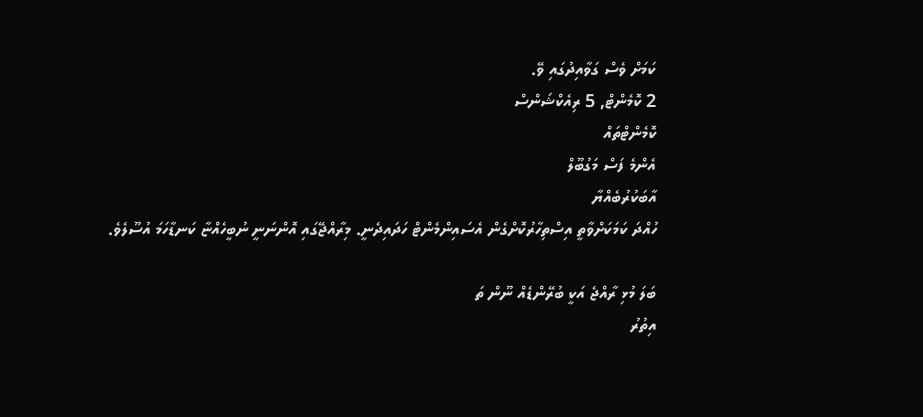ކަމަށް ވެސް ގަވާއިދުގައި ވޭ.
2 ކޮމެންޓް, 5 ރިއެކްޝަންސް
ކޮމެންޓްތައް
އެންމެ ފަސް މަގުބޫލް
އާބަކުރުބެއްޔާ
ހުއްދަ ކަމަކަށްވާތީ އިސްތިހާރުކޮށްގެން އެސައިންމެންޓް ހަދައިދެނީ. މިރާއްޖޭގައި އޮންނަނީ ނުބީހެއްޏާ ކަނޑާހަމަ އުސޫލެވެ.

ބަލަ މުޅި ރާއްޖެ އަކީ ބުރޭންޑެއް ނޫން ތަ
އިތުރު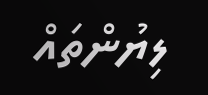ލިޔުންތައް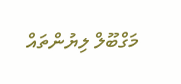މަގްބޫލް ލިޔުންތައް